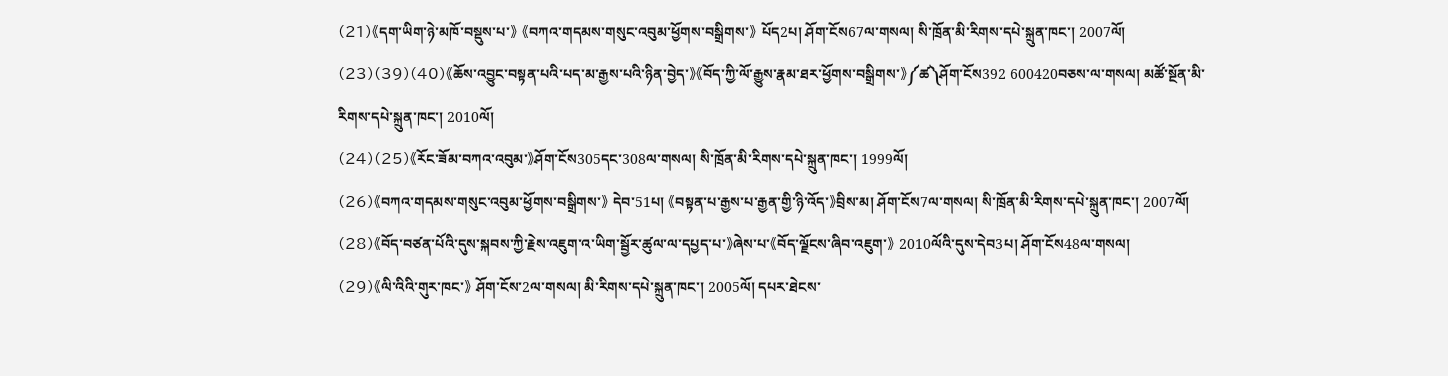(21)《དག་ཡིག་ཉེ་མཁོ་བསྡུས་པ་》 《བཀའ་གདམས་གསུང་འབུམ་ཕྱོགས་བསྒྲིགས་》 པོད2པ། ཤོག་ངོས67ལ་གསལ། སི་ཁྲོན་མི་རིགས་དཔེ་སྐྲུན་ཁང་། 2007ལོ།
(23)(39)(40)《ཆོས་འབྱུང་བསྟན་པའི་པད་མ་རྒྱས་པའི་ཉིན་བྱེད་》《བོད་ཀྱི་ལོ་རྒྱུས་རྣམ་ཐར་ཕྱོགས་བསྒྲིགས་》༼ཚ༽ཤོག་ངོས392 600420བཅས་ལ་གསལ། མཚོ་སྔོན་མི་རིགས་དཔེ་སྐྲུན་ཁང་། 2010ལོ།
(24)(25)《རོང་ཟོམ་བཀའ་འབུམ་》ཤོག་ངོས305དང་308ལ་གསལ། སི་ཁྲོན་མི་རིགས་དཔེ་སྐྲུན་ཁང་། 1999ལོ།
(26)《བཀའ་གདམས་གསུང་འབུམ་ཕྱོགས་བསྒྲིགས་》 དེབ་51པ། 《བསྟན་པ་རྒྱས་པ་རྒྱན་གྱི་ཉི་འོད་》བྲིས་མ། ཤོག་ངོས7ལ་གསལ། སི་ཁྲོན་མི་རིགས་དཔེ་སྐྲུན་ཁང་། 2007ལོ།
(28)《བོད་བཙན་པོའི་དུས་སྐབས་ཀྱི་རྗེས་འཇུག་འ་ཡིག་སྦྱོར་ཚུལ་ལ་དཔྱད་པ་》ཞེས་པ་《བོད་ལྗོངས་ཞིབ་འཇུག་》 2010ལོའི་དུས་དེབ3པ། ཤོག་ངོས48ལ་གསལ།
(29)《ལི་འིའི་གུར་ཁང་》 ཤོག་ངོས་2ལ་གསལ། མི་རིགས་དཔེ་སྐྲུན་ཁང་། 2005ལོ། དཔར་ཐེངས་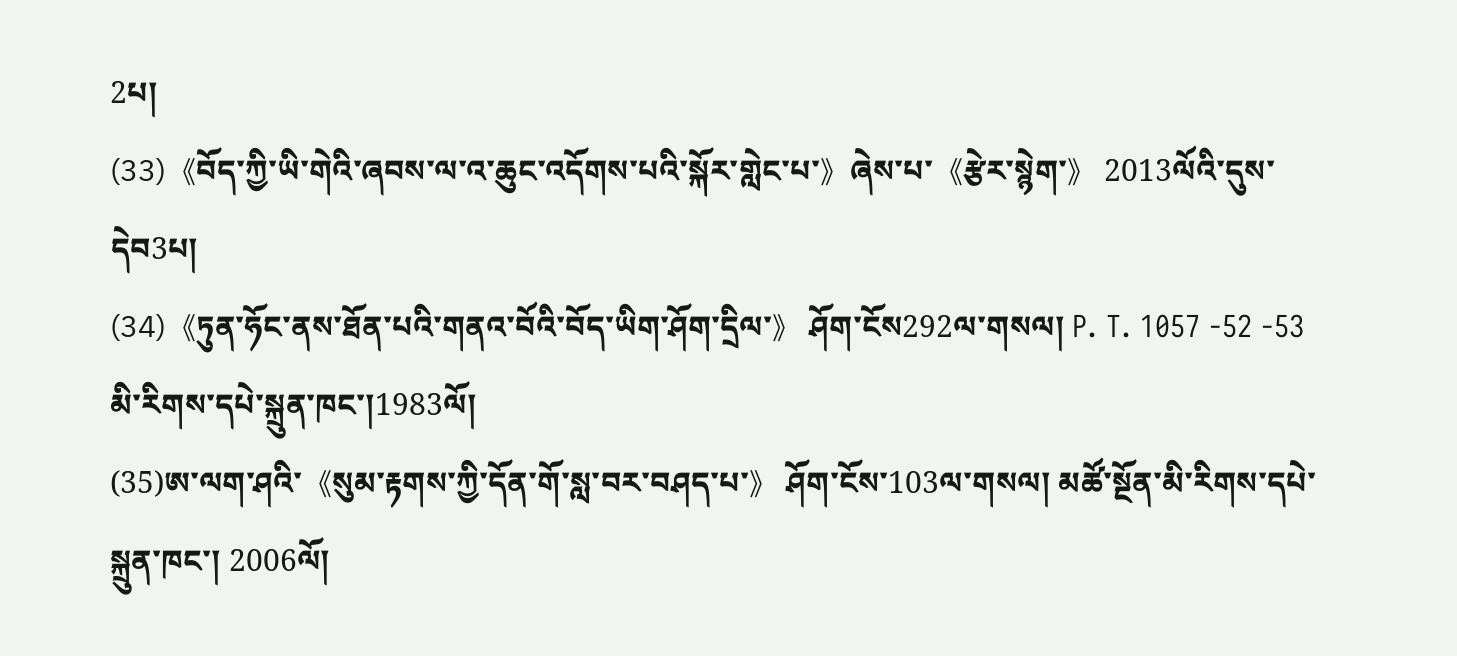2པ།
(33)《བོད་ཀྱི་ཡི་གེའི་ཞབས་ལ་འ་ཆུང་འདོགས་པའི་སྐོར་གླེང་པ་》ཞེས་པ་《རྩེར་སྙེག་》 2013ལོའི་དུས་དེབ3པ།
(34)《ཏུན་ཧོང་ནས་ཐོན་པའི་གནའ་བོའི་བོད་ཡིག་ཤོག་དྲིལ་》 ཤོག་ངོས292ལ་གསལ། P. T. 1057 -52 -53 མི་རིགས་དཔེ་སྐྲུན་ཁང་།1983ལོ།
(35)ཨ་ལག་ཤའི་《སུམ་རྟགས་ཀྱི་དོན་གོ་སླ་བར་བཤད་པ་》 ཤོག་ངོས་103ལ་གསལ། མཚོ་སྔོན་མི་རིགས་དཔེ་སྐྲུན་ཁང་། 2006ལོ།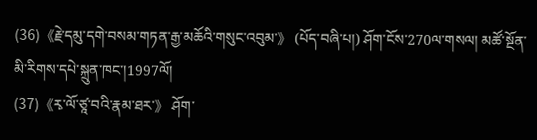(36)《རྗེ་དམུ་དགེ་བསམ་གཏན་རྒྱ་མཆོའི་གསུང་འབུམ་》 (པོད་བཞི་པ།) ཤོག་ངོས་270ལ་གསལ། མཚོ་སྔོན་མི་རིགས་དཔེ་སྐྲུན་ཁང་།1997ལོ།
(37)《རྭ་ལོ་ཙཱ་བའི་རྣམ་ཐར་》 ཤོག་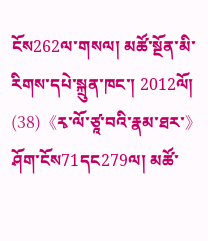ངོས262ལ་གསལ། མཚོ་སྔོན་མི་རིགས་དཔེ་སྐྲུན་ཁང་། 2012ལོ།
(38)《རྭ་ལོ་ཙཱ་བའི་རྣམ་ཐར་》 ཤོག་ངོས71དང279ལ། མཚོ་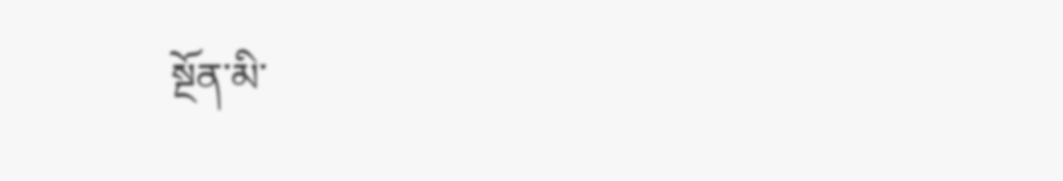སྔོན་མི་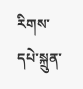རིགས་དཔེ་སྐྲུན་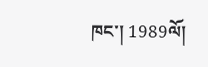ཁང་། 1989ལོ།